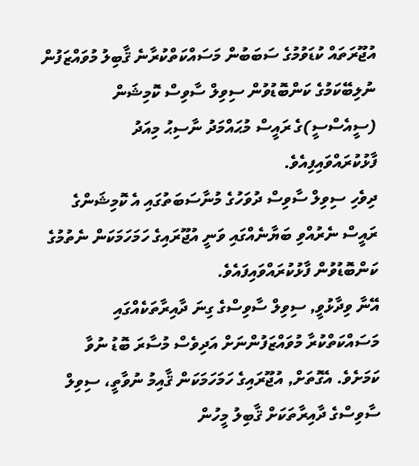އުޖޫރަތައް ކުޑަވުމުގެ ސަބަބުން މަސައްކަތްކުރާނެ ޤާބިލު މުވައްޒަފުން ނުލިބޭކަމުގެ ކަންބޮޑުވުން ސިވިލް ސާވިސް ކޮމިޝަން (ސީއެސްސީ)ގެ ރައީސް މުޙައްމަދު ނާސިޙު މިއަދު ފާޅުކުރައްވައިފިއެވެ.
ދިވެހި ސިވިލް ސާވިސް ދުވަހުގެ މުނާސަބަތުގައި އެ ކޮމިޝަންގެ ރައީސް ނެރުއްވި ބަޔާނެއްގައި ވަނީ އުޖޫރައިގެ ހަމަހަމަކަން ނެތުމުގެ ކަންބޮޑުވުން ފާޅުކުރައްވައިފައެވެ.
އޭނާ ވިދާޅުވީ, ސިވިލް ސާވިސްގެ ގިނަ ދާއިރާތަކެއްގައި މަސައްކަތްކުރާ މުވައްޒަފުންނަށް އަދިވެސް މުސާރަ ބޮޑު ނުވާ ކަމަށެވެ. އެގޮތަށް, އުޖޫރައިގެ ހަމަހަމަކަން ޤާއިމު ނުވާތީ، ސިވިލް ސާވިސްގެ ދާއިރާތަކަށް ޤާބިލު މީހުން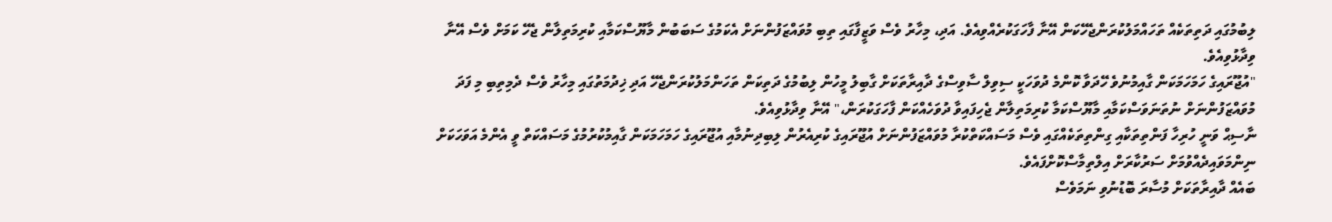ލިބުމުގައި ދަތިތަކެއް ތަހައްމަލުކުރަންޖެހޭކަން އޭނާ ފާހަގަކުރެއްވިއެވެ. އަދި، މިހާރު ވެސް ވަޒީފާގައި ތިބި މުވައްޒަފުންނަށް އެކަމުގެ ސަބަބުން މާޔޫސްކަމާއި ކުރިމަތިލާން ޖެހޭ ކަމަށް ވެސް އޭނާ ވިދާޅުވިއެވެ.
"އުޖޫރައިގެ ހަމަހަމަކަން ގާއިމުނުވެ ހޭދަވާ ކޮންމެ ދުވަހަކީ ސިވިލް ސާވިސްގެ ދާއިރާތަކަށް ގާބިލު މީހުން ލިބުމުގެ ދަތިކަން ތަހަންމަލުކުރަންޖެހޭ އަދި ޚިދުމަތުގައި މިހާރު ވެސް ދެމިތިބި މި ފަދަ މުވައްޒަފުންނަށް ނުތަނަވަސްކަމާއި މާޔޫސްކަމާ ކުރިމަތިލާން ޖެހިފައިވާ ދުވަހެއްކަން ފާހަގަކުރަން،" އޭނާ ވިދާޅުވިއެވެ.
ނާސިޙް ވަނީ ހުރިހާ ފަންތިތަކާއި ގިންތިތަކެއްގައި ވެސް މަސައްކަތްކުރާ މުވައްޒަފުންނަށް އުޖޫރައިގެ ކުރިއެރުން ލިބިދިނުމާއި އުޖޫރައިގެ ހަމަހަމަކަން ގާއިމުކުރުމުގެ މަސައްކަތް ވީ އެންމެ އަވަހަކަށް ނިންމަވައިދެއްވުމަށް ސަރުކާރަށް އިލްތިމާސްކޮށްފައެވެ.
ބައެއް ދާއިރާތަކަށް މުސާރަ ބޮޑުނުވި ނަމަވެސް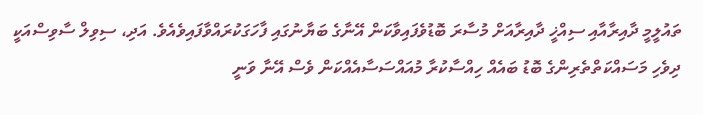ތައުލީމީ ދާއިރާއާއި ސިއްޚީ ދާއިރާއަށް މުސާރަ ބޮޑުވެފައިވާކަން އޭނާގެ ބަޔާނުގައި ފާހަގަކުރައްވާފައިވެއެވެ. އަދި، ސިވިލް ސާވިސްއަކީ ދިވެހި މަސައްކަތްތެރިންގެ ބޮޑު ބައެއް ހިއްސާކުރާ މުއައްސަސާއެއްކަން ވެސް އޭނާ ވަނީ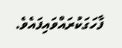ފާހަގަކުރައްވައިފައެވެ.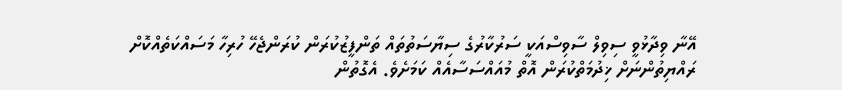އޭނާ ވިދާޅުވީ ސިވިލް ސާވިސްއަކީ ސަރުކާރުގެ ސިޔާސަތުތައް ތަންފީޒުކުރަން ކުރަންޖެހޭ ހުރިހާ މަސައްކަތެއްކޮށް ރައްޔިތުންނަށް ޚިދުމަތްކުރަން އޮތް މުއައްސަސާއެއް ކަމަށެވެ. އެގޮތުން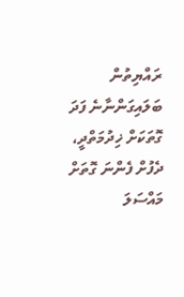ރައްޔިތުން ބަލައިގަންނާނެ ފަދަ ގޮތަކަށް ޚިދުމަތްދީ، ދެފުށް ފެންނަ ގޮތަށް މައްސަލަ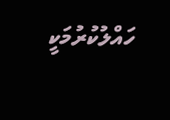ހައްލުކުރުމަކީ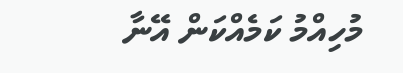މުހިއްމު ކަމެއްކަން އޭނާ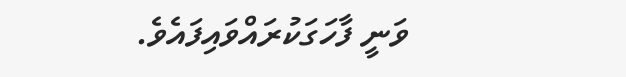ވަނީ ފާހަގަކުރައްވައިފައެވެ.